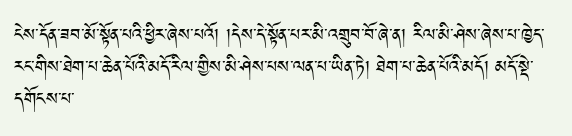ངེས་དོན་ཟབ་མོ་སྟོན་པའི་ཕྱིར་ཞེས་པའོ། །དེས་དེ་སྟོན་པར་མི་འགྲུབ་བོ་ཞེ་ན། རིལ་མི་ཤེས་ཞེས་པ་ཁྱེད་རང་གིས་ཐེག་པ་ཆེན་པོའི་མདོ་རིལ་གྱིས་མི་ཤེས་པས་ལན་པ་ཡིན་ཏེ། ཐེག་པ་ཆེན་པོའི་མདོ། མདོ་སྡེ་དགོངས་པ་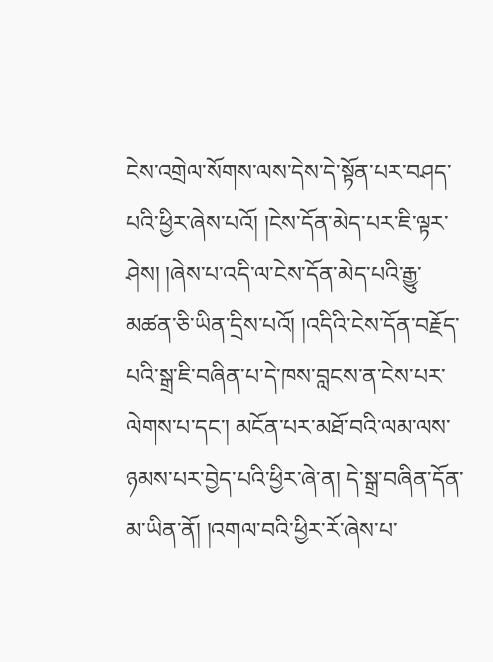ངེས་འགྲེལ་སོགས་ལས་དེས་དེ་སྟོན་པར་བཤད་པའི་ཕྱིར་ཞེས་པའོ། །ངེས་དོན་མེད་པར་ཇི་ལྟར་ཤེས། །ཞེས་པ་འདི་ལ་ངེས་དོན་མེད་པའི་རྒྱུ་མཚན་ཅི་ཡིན་དྲིས་པའོ། །འདིའི་ངེས་དོན་བརྗོད་པའི་སྒྲ་ཇི་བཞིན་པ་དེ་ཁས་བླངས་ན་ངེས་པར་ལེགས་པ་དང་། མངོན་པར་མཐོ་བའི་ལམ་ལས་ཉམས་པར་བྱེད་པའི་ཕྱིར་ཞེ་ན། དེ་སྒྲ་བཞིན་དོན་མ་ཡིན་ནོ། །འགལ་བའི་ཕྱིར་རོ་ཞེས་པ་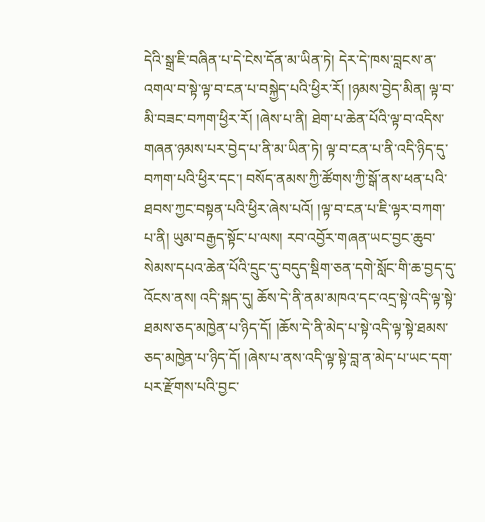དེའི་སྒྲ་ཇི་བཞིན་པ་དེ་ངེས་དོན་མ་ཡིན་ཏེ། དེར་དེ་ཁས་བླངས་ན་འགལ་བ་སྟེ་ལྟ་བ་ངན་པ་བསྐྱེད་པའི་ཕྱིར་རོ། །ཉམས་བྱེད་མིན། ལྟ་བ་མི་བཟང་བཀག་ཕྱིར་རོ། །ཞེས་པ་ནི། ཐེག་པ་ཆེན་པོའི་ལྟ་བ་འདིས་གཞན་ཉམས་པར་བྱེད་པ་ནི་མ་ཡིན་ཏེ། ལྟ་བ་ངན་པ་ནི་འདི་ཉིད་དུ་བཀག་པའི་ཕྱིར་དང་། བསོད་ནམས་ཀྱི་ཚོགས་ཀྱི་སྒོ་ནས་ཕན་པའི་ཐབས་ཀྱང་བསྟན་པའི་ཕྱིར་ཞེས་པའོ། །ལྟ་བ་ངན་པ་ཇི་ལྟར་བཀག་པ་ནི། ཡུམ་བརྒྱད་སྟོང་པ་ལས། རབ་འབྱོར་གཞན་ཡང་བྱང་ཆུབ་སེམས་དཔའ་ཆེན་པོའི་དྲུང་དུ་བདུད་སྡིག་ཅན་དགེ་སློང་གི་ཆ་བྱད་དུ་འོངས་ནས། འདི་སྐད་དུ། ཆོས་དེ་ནི་ནམ་མཁའ་དང་འདྲ་སྟེ་འདི་ལྟ་སྟེ་ཐམས་ཅད་མཁྱེན་པ་ཉིད་དོ། །ཆོས་དེ་ནི་མེད་པ་སྟེ་འདི་ལྟ་སྟེ་ཐམས་ཅད་མཁྱེན་པ་ཉིད་དོ། །ཞེས་པ་ནས་འདི་ལྟ་སྟེ་བླ་ན་མེད་པ་ཡང་དག་པར་རྫོགས་པའི་བྱང་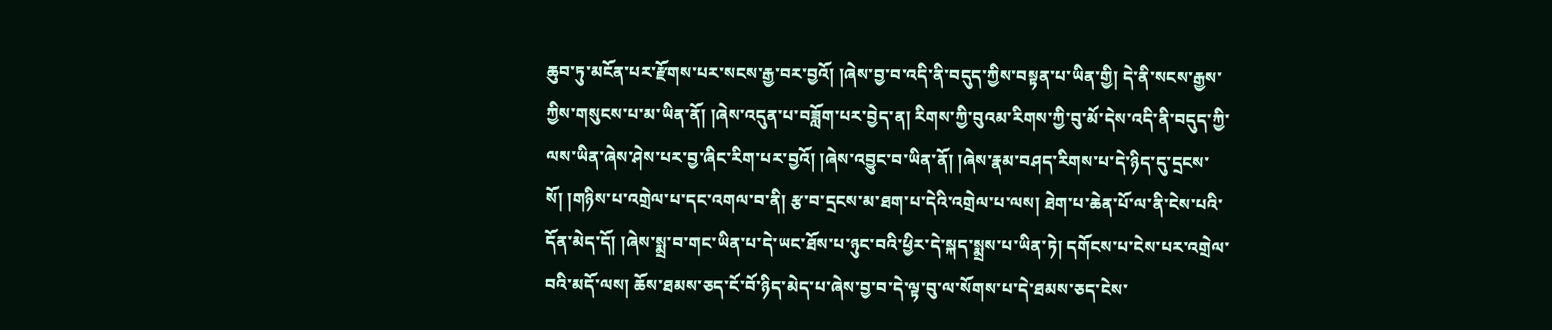ཆུབ་ཏུ་མངོན་པར་རྫོགས་པར་སངས་རྒྱ་བར་བྱའོ། །ཞེས་བྱ་བ་འདི་ནི་བདུད་ཀྱིས་བསྟན་པ་ཡིན་གྱི། དེ་ནི་སངས་རྒྱས་ཀྱིས་གསུངས་པ་མ་ཡིན་ནོ། །ཞེས་འདུན་པ་བཟློག་པར་བྱེད་ན། རིགས་ཀྱི་བུའམ་རིགས་ཀྱི་བུ་མོ་དེས་འདི་ནི་བདུད་ཀྱི་ལས་ཡིན་ཞེས་ཤེས་པར་བྱ་ཞིང་རིག་པར་བྱའོ། །ཞེས་འབྱུང་བ་ཡིན་ནོ། །ཞེས་རྣམ་བཤད་རིགས་པ་དེ་ཉིད་དུ་དྲངས་སོ། །གཉིས་པ་འགྲེལ་པ་དང་འགལ་བ་ནི། རྩ་བ་དྲངས་མ་ཐག་པ་དེའི་འགྲེལ་པ་ལས། ཐེག་པ་ཆེན་པོ་ལ་ནི་ངེས་པའི་དོན་མེད་དོ། །ཞེས་སྨྲ་བ་གང་ཡིན་པ་དེ་ཡང་ཐོས་པ་ཉུང་བའི་ཕྱིར་དེ་སྐད་སྨྲས་པ་ཡིན་ཏེ། དགོངས་པ་ངེས་པར་འགྲེལ་བའི་མདོ་ལས། ཆོས་ཐམས་ཅད་ངོ་བོ་ཉིད་མེད་པ་ཞེས་བྱ་བ་དེ་ལྟ་བུ་ལ་སོགས་པ་དེ་ཐམས་ཅད་ངེས་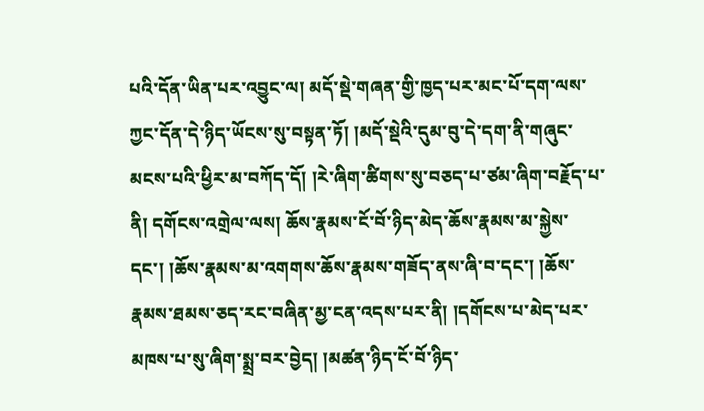པའི་དོན་ཡིན་པར་འབྱུང་ལ། མདོ་སྡེ་གཞན་གྱི་ཁྱད་པར་མང་པོ་དག་ལས་ཀྱང་དོན་དེ་ཉིད་ཡོངས་སུ་བསྟན་ཏོ། །མདོ་སྡེའི་དུམ་བུ་དེ་དག་ནི་གཞུང་མངས་པའི་ཕྱིར་མ་བཀོད་དོ། །རེ་ཞིག་ཚིགས་སུ་བཅད་པ་ཙམ་ཞིག་བརྗོད་པ་ནི། དགོངས་འགྲེལ་ལས། ཆོས་རྣམས་ངོ་བོ་ཉིད་མེད་ཆོས་རྣམས་མ་སྐྱེས་དང་། །ཆོས་རྣམས་མ་འགགས་ཆོས་རྣམས་གཟོད་ནས་ཞི་བ་དང་། །ཆོས་རྣམས་ཐམས་ཅད་རང་བཞིན་མྱ་ངན་འདས་པར་ནི། །དགོངས་པ་མེད་པར་མཁས་པ་སུ་ཞིག་སྨྲ་བར་བྱེད། །མཚན་ཉིད་ངོ་བོ་ཉིད་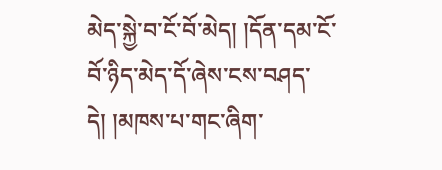མེད་སྐྱེ་བ་ངོ་བོ་མེད། །དོན་དམ་ངོ་བོ་ཉིད་མེད་དོ་ཞེས་ངས་བཤད་དེ། །མཁས་པ་གང་ཞིག་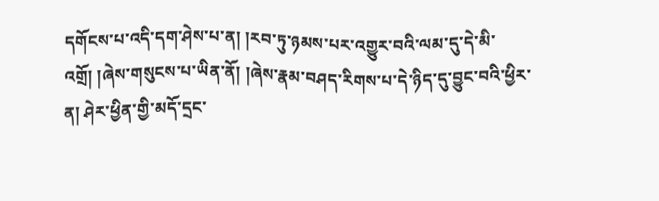དགོངས་པ་འདི་དག་ཤེས་པ་ན། །རབ་ཏུ་ཉམས་པར་འགྱུར་བའི་ལམ་དུ་དེ་མི་འགྲོ། །ཞེས་གསུངས་པ་ཡིན་ནོ། །ཞེས་རྣམ་བཤད་རིགས་པ་དེ་ཉིད་དུ་བྱུང་བའི་ཕྱིར་ན། ཤེར་ཕྱིན་གྱི་མདོ་དྲང་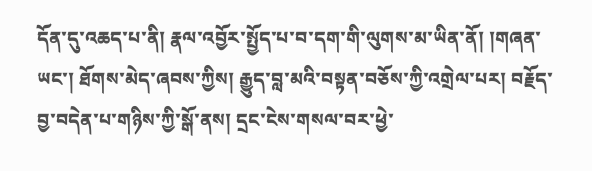དོན་དུ་འཆད་པ་ནི། རྣལ་འབྱོར་སྤྱོད་པ་བ་དག་གི་ལུགས་མ་ཡིན་ནོ། །གཞན་ཡང་། ཐོགས་མེད་ཞབས་ཀྱིས། རྒྱུད་བླ་མའི་བསྟན་བཅོས་ཀྱི་འགྲེལ་པར། བརྗོད་བྱ་བདེན་པ་གཉིས་ཀྱི་སྒོ་ནས། དྲང་ངེས་གསལ་བར་ཕྱེ་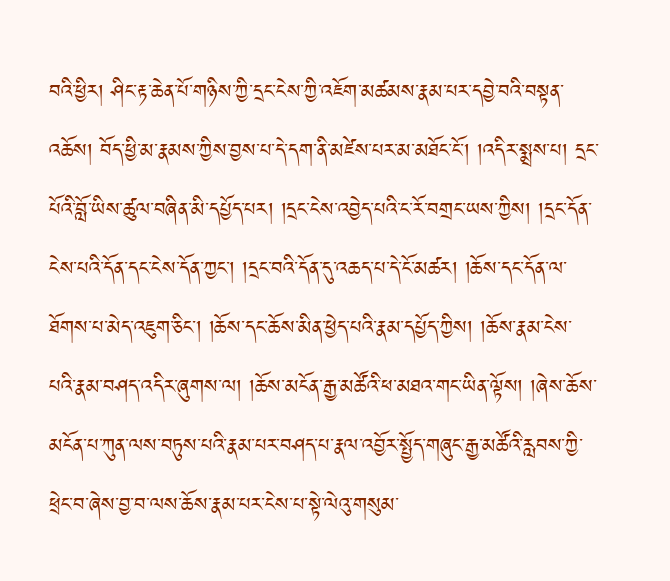བའི་ཕྱིར། ཤིང་རྟ་ཆེན་པོ་གཉིས་ཀྱི་དྲང་ངེས་ཀྱི་འཇོག་མཚམས་རྣམ་པར་དབྱེ་བའི་བསྟན་འཆོས། བོད་ཕྱི་མ་རྣམས་ཀྱིས་བྱས་པ་དེ་དག་ནི་མཛེས་པར་མ་མཐོང་ངོ་། །འདིར་སྨྲས་པ། དྲང་པོའི་བློ་ཡིས་ཚུལ་བཞིན་མི་དཔྱོད་པར། །དྲང་ངེས་འབྱེད་པའི་ང་རོ་བགྲང་ཡས་ཀྱིས། །དྲང་དོན་ངེས་པའི་དོན་དང་ངེས་དོན་ཀྱང་། །དྲང་བའི་དོན་དུ་འཆད་པ་དེ་ངོ་མཚར། །ཆོས་དང་དོན་ལ་ཐོགས་པ་མེད་འཇུག་ཅིང་། །ཆོས་དང་ཆོས་མིན་ཕྱེད་པའི་རྣམ་དཔྱོད་ཀྱིས། །ཆོས་རྣམ་ངེས་པའི་རྣམ་བཤད་འདིར་ཞུགས་ལ། །ཆོས་མངོན་རྒྱ་མཚོའི་ཕ་མཐའ་གང་ཡིན་ལྟོས། །ཞེས་ཆོས་མངོན་པ་ཀུན་ལས་བཏུས་པའི་རྣམ་པར་བཤད་པ་རྣལ་འབྱོར་སྤྱོད་གཞུང་རྒྱ་མཚོའི་རླབས་ཀྱི་ཕྲེང་བ་ཞེས་བྱ་བ་ལས་ཆོས་རྣམ་པར་ངེས་པ་སྟེ་ལེའུ་གསུམ་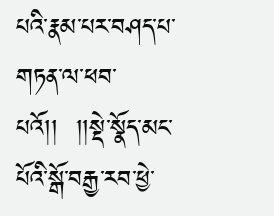པའི་རྣམ་པར་བཤད་པ་གཏན་ལ་ཕབ་པའོ།།  །།སྡེ་སྣོད་མང་པོའི་སྒོ་བརྒྱ་རབ་ཕྱེ་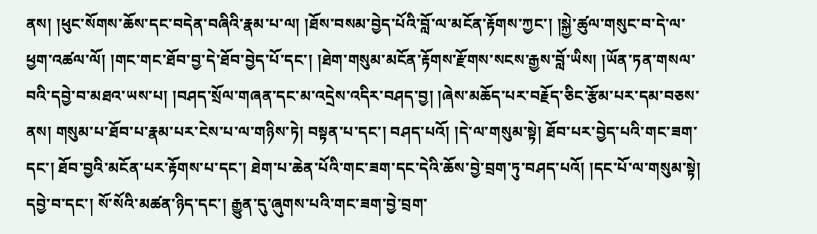ནས། །ཕུང་སོགས་ཆོས་དང་བདེན་བཞིའི་རྣམ་པ་ལ། །ཐོས་བསམ་བྱེད་པོའི་བློ་ལ་མངོན་རྟོགས་ཀྱང་། །སྐྱེ་ཚུལ་གསུང་བ་དེ་ལ་ཕྱག་འཚལ་ལོ། །གང་གང་ཐོབ་བྱ་དེ་ཐོབ་བྱེད་པོ་དང་། །ཐེག་གསུམ་མངོན་རྟོགས་རྫོགས་སངས་རྒྱས་བློ་ཡིས། །ཡོན་ཏན་གསལ་བའི་དབྱེ་བ་མཐའ་ཡས་པ། །བཤད་སྲོལ་གཞན་དང་མ་འདྲེས་འདིར་བཤད་བྱ། །ཞེས་མཆོད་པར་བརྗོད་ཅིང་རྩོམ་པར་དམ་བཅས་ནས། གསུམ་པ་ཐོབ་པ་རྣམ་པར་ངེས་པ་ལ་གཉིས་ཏེ། བསྟན་པ་དང་། བཤད་པའོ། །དེ་ལ་གསུམ་སྟེ། ཐོབ་པར་བྱེད་པའི་གང་ཟག་དང་། ཐོབ་བྱའི་མངོན་པར་རྟོགས་པ་དང་། ཐེག་པ་ཆེན་པོའི་གང་ཟག་དང་དེའི་ཆོས་བྱེ་བྲག་ཏུ་བཤད་པའོ། །དང་པོ་ལ་གསུམ་སྟེ། དབྱེ་བ་དང་། སོ་སོའི་མཚན་ཉིད་དང་། རྒྱུན་དུ་ཞུགས་པའི་གང་ཟག་བྱེ་བྲག་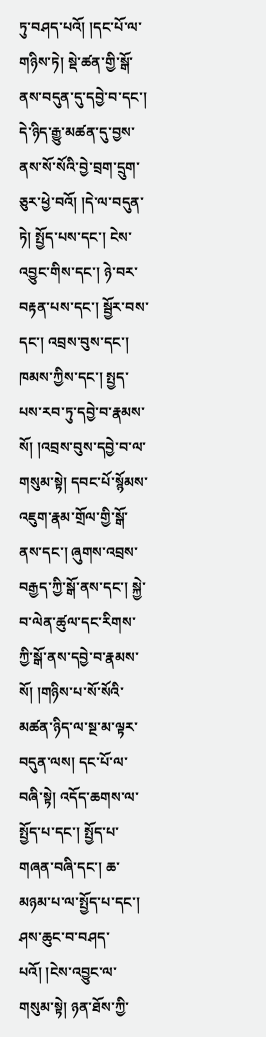ཏུ་བཤད་པའོ། །དང་པོ་ལ་གཉིས་ཏེ། སྡེ་ཚན་གྱི་སྒོ་ནས་བདུན་དུ་དབྱེ་བ་དང་། དེ་ཉིད་རྒྱུ་མཚན་དུ་བྱས་ནས་སོ་སོའི་བྱེ་བྲག་དྲུག་ཅུར་ཕྱེ་བའོ། །དེ་ལ་བདུན་ཏེ། སྤྱོད་པས་དང་། ངེས་འབྱུང་གིས་དང་། ཉེ་བར་བརྟན་པས་དང་། སྦྱོར་བས་དང་། འབྲས་བུས་དང་། ཁམས་ཀྱིས་དང་། སྤྱད་པས་རབ་ཏུ་དབྱེ་བ་རྣམས་སོ། །འབྲས་བུས་དབྱེ་བ་ལ་གསུམ་སྟེ། དབང་པོ་སྙོམས་འཇུག་རྣམ་གྲོལ་གྱི་སྒོ་ནས་དང་། ཞུགས་འབྲས་བརྒྱད་ཀྱི་སྒོ་ནས་དང་། སྐྱེ་བ་ལེན་ཚུལ་དང་རིགས་ཀྱི་སྒོ་ནས་དབྱེ་བ་རྣམས་སོ། །གཉིས་པ་སོ་སོའི་མཚན་ཉིད་ལ་སྔ་མ་ལྟར་བདུན་ལས། དང་པོ་ལ་བཞི་སྟེ། འདོད་ཆགས་ལ་སྤྱོད་པ་དང་། སྤྱོད་པ་གཞན་བཞི་དང་། ཆ་མཉམ་པ་ལ་སྤྱོད་པ་དང་། ཤས་ཆུང་བ་བཤད་པའོ། །ངེས་འབྱུང་ལ་གསུམ་སྟེ། ཉན་ཐོས་ཀྱི་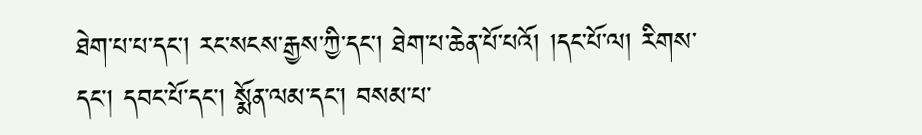ཐེག་པ་པ་དང་། རང་སངས་རྒྱས་ཀྱི་དང་། ཐེག་པ་ཆེན་པོ་པའོ། །དང་པོ་ལ། རིགས་དང་། དབང་པོ་དང་། སྨོན་ལམ་དང་། བསམ་པ་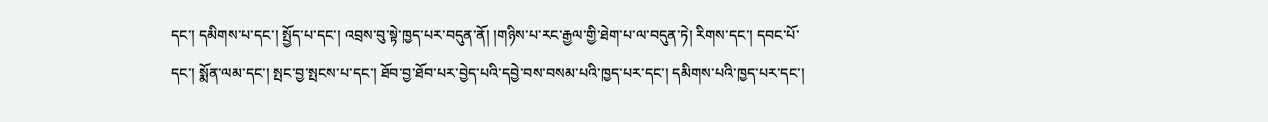དང་། དམིགས་པ་དང་། སྤྱོད་པ་དང་། འབྲས་བུ་སྟེ་ཁྱད་པར་བདུན་ནོ། །གཉིས་པ་རང་རྒྱལ་གྱི་ཐེག་པ་ལ་བདུན་ཏེ། རིགས་དང་། དབང་པོ་དང་། སྨོན་ལམ་དང་། སྤང་བྱ་སྤངས་པ་དང་། ཐོབ་བྱ་ཐོབ་པར་བྱེད་པའི་དབྱེ་བས་བསམ་པའི་ཁྱད་པར་དང་། དམིགས་པའི་ཁྱད་པར་དང་།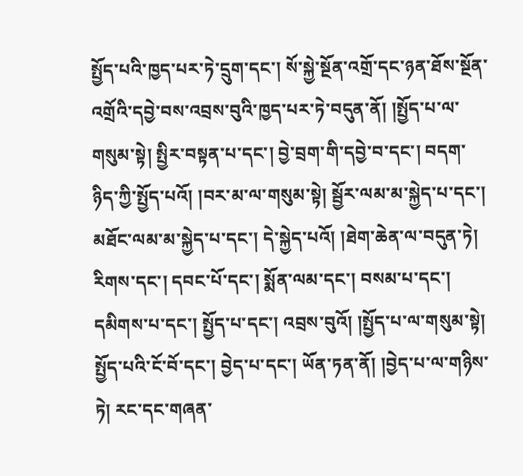སྤྱོད་པའི་ཁྱད་པར་ཏེ་དྲུག་དང་། སོ་སྐྱེ་སྔོན་འགྲོ་དང་ཉན་ཐོས་སྔོན་འགྲོའི་དབྱེ་བས་འབྲས་བུའི་ཁྱད་པར་ཏེ་བདུན་ནོ། །སྤྱོད་པ་ལ་གསུམ་སྟེ། སྤྱིར་བསྟན་པ་དང་། བྱེ་བྲག་གི་དབྱེ་བ་དང་། བདག་ཉིད་ཀྱི་སྤྱོད་པའོ། །བར་མ་ལ་གསུམ་སྟེ། སྦྱོར་ལམ་མ་སྐྱེད་པ་དང་། མཐོང་ལམ་མ་སྐྱེད་པ་དང་། དེ་སྐྱེད་པའོ། །ཐེག་ཆེན་ལ་བདུན་ཏེ། རིགས་དང་། དབང་པོ་དང་། སྨོན་ལམ་དང་། བསམ་པ་དང་། དམིགས་པ་དང་། སྤྱོད་པ་དང་། འབྲས་བུའོ། །སྤྱོད་པ་ལ་གསུམ་སྟེ། སྤྱོད་པའི་ངོ་བོ་དང་། བྱེད་པ་དང་། ཡོན་ཏན་ནོ། །བྱེད་པ་ལ་གཉིས་ཏེ། རང་དང་གཞན་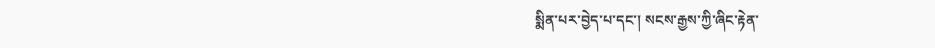སྨིན་པར་བྱེད་པ་དང་། སངས་རྒྱས་ཀྱི་ཞིང་རྟེན་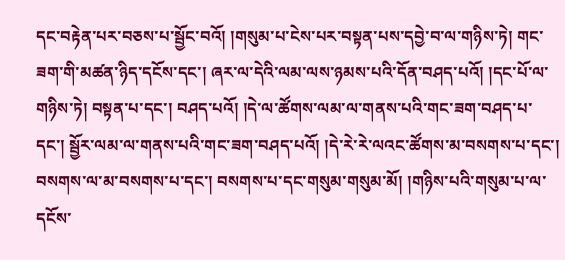དང་བརྟེན་པར་བཅས་པ་སྦྱོང་བའོ། །གསུམ་པ་ངེས་པར་བསྟན་པས་དབྱེ་བ་ལ་གཉིས་ཏེ། གང་ཟག་གི་མཚན་ཉིད་དངོས་དང་། ཞར་ལ་དེའི་ལམ་ལས་ཉམས་པའི་དོན་བཤད་པའོ། །དང་པོ་ལ་གཉིས་ཏེ། བསྟན་པ་དང་། བཤད་པའོ། །དེ་ལ་ཚོགས་ལམ་ལ་གནས་པའི་གང་ཟག་བཤད་པ་དང་། སྦྱོར་ལམ་ལ་གནས་པའི་གང་ཟག་བཤད་པའོ། །དེ་རེ་རེ་ལའང་ཚོགས་མ་བསགས་པ་དང་། བསགས་ལ་མ་བསགས་པ་དང་། བསགས་པ་དང་གསུམ་གསུམ་མོ། །གཉིས་པའི་གསུམ་པ་ལ་དངོས་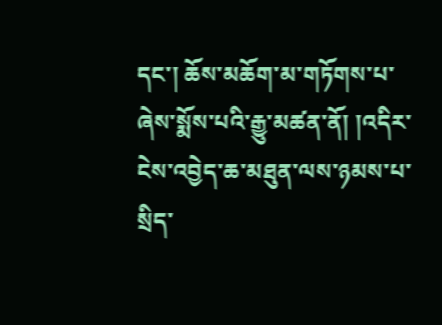དང་། ཆོས་མཆོག་མ་གཏོགས་པ་ཞེས་སྨོས་པའི་རྒྱུ་མཚན་ནོ། །འདིར་ངེས་འབྱེད་ཆ་མཐུན་ལས་ཉམས་པ་སྲིད་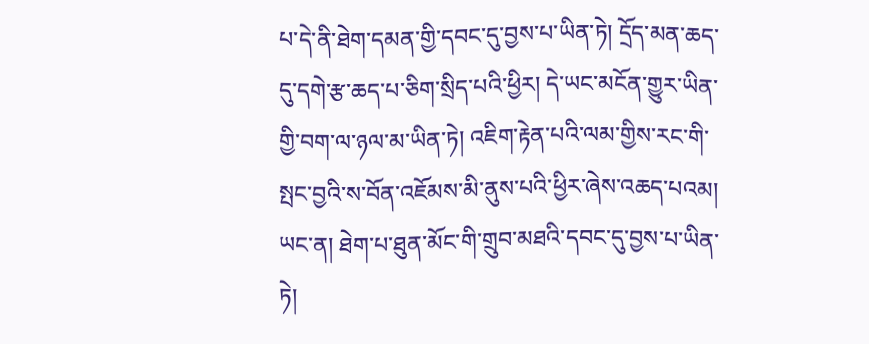པ་དེ་ནི་ཐེག་དམན་གྱི་དབང་དུ་བྱས་པ་ཡིན་ཏེ། དྲོད་མན་ཆད་དུ་དགེ་རྩ་ཆད་པ་ཅིག་སྲིད་པའི་ཕྱིར། དེ་ཡང་མངོན་གྱུར་ཡིན་གྱི་བག་ལ་ཉལ་མ་ཡིན་ཏེ། འཇིག་རྟེན་པའི་ལམ་གྱིས་རང་གི་སྤང་བྱའི་ས་བོན་འཇོམས་མི་ནུས་པའི་ཕྱིར་ཞེས་འཆད་པའམ། ཡང་ན། ཐེག་པ་ཐུན་མོང་གི་གྲུབ་མཐའི་དབང་དུ་བྱས་པ་ཡིན་ཏེ།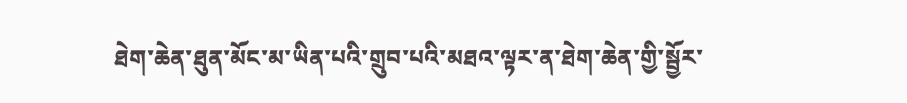ཐེག་ཆེན་ཐུན་མོང་མ་ཡིན་པའི་གྲུབ་པའི་མཐའ་ལྟར་ན་ཐེག་ཆེན་གྱི་སྦྱོར་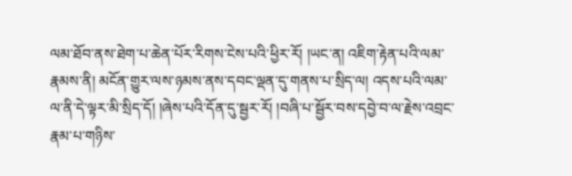ལམ་ཐོབ་ནས་ཐེག་པ་ཆེན་པོར་རིགས་ངེས་པའི་ཕྱིར་རོ། །ཡང་ན། འཇིག་རྟེན་པའི་ལམ་རྣམས་ནི། མངོན་གྱུར་ལས་ཉམས་ནས་དབང་ལྡན་དུ་གནས་པ་སྲིད་ལ། འདས་པའི་ལམ་ལ་ནི་དེ་ལྟར་མི་སྲིད་དོ། །ཞེས་པའི་དོན་དུ་སྦྱར་རོ། །བཞི་པ་སྦྱོར་བས་དབྱེ་བ་ལ་རྗེས་འབྲང་རྣམ་པ་གཉིས་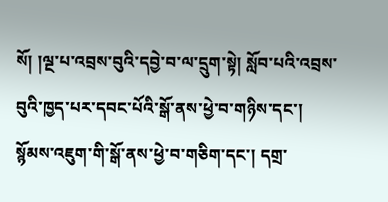སོ། །ལྔ་པ་འབྲས་བུའི་དབྱེ་བ་ལ་དྲུག་སྟེ། སློབ་པའི་འབྲས་བུའི་ཁྱད་པར་དབང་པོའི་སྒོ་ནས་ཕྱེ་བ་གཉིས་དང་། སྙོམས་འཇུག་གི་སྒོ་ནས་ཕྱེ་བ་གཅིག་དང་། དགྲ་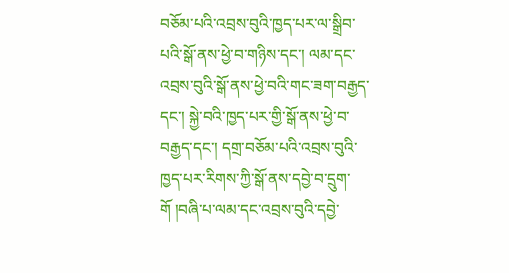བཅོམ་པའི་འབྲས་བུའི་ཁྱད་པར་ལ་སྒྲིབ་པའི་སྒོ་ནས་ཕྱེ་བ་གཉིས་དང་། ལམ་དང་འབྲས་བུའི་སྒོ་ནས་ཕྱེ་བའི་གང་ཟག་བརྒྱད་དང་། སྐྱེ་བའི་ཁྱད་པར་གྱི་སྒོ་ནས་ཕྱེ་བ་བརྒྱད་དང་། དགྲ་བཅོམ་པའི་འབྲས་བུའི་ཁྱད་པར་རིགས་ཀྱི་སྒོ་ནས་དབྱེ་བ་དྲུག་གོ །བཞི་པ་ལམ་དང་འབྲས་བུའི་དབྱེ་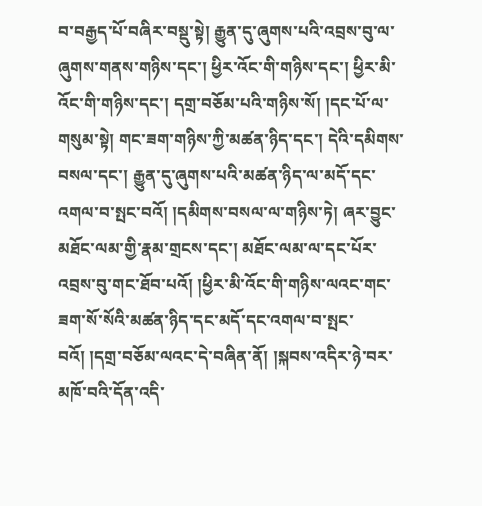བ་བརྒྱད་པོ་བཞིར་བསྡུ་སྟེ། རྒྱུན་དུ་ཞུགས་པའི་འབྲས་བུ་ལ་ཞུགས་གནས་གཉིས་དང་། ཕྱིར་འོང་གི་གཉིས་དང་། ཕྱིར་མི་འོང་གི་གཉིས་དང་། དགྲ་བཅོམ་པའི་གཉིས་སོ། །དང་པོ་ལ་གསུམ་སྟེ། གང་ཟག་གཉིས་ཀྱི་མཚན་ཉིད་དང་། དེའི་དམིགས་བསལ་དང་། རྒྱུན་དུ་ཞུགས་པའི་མཚན་ཉིད་ལ་མདོ་དང་འགལ་བ་སྤང་བའོ། །དམིགས་བསལ་ལ་གཉིས་ཏེ། ཞར་བྱུང་མཐོང་ལམ་གྱི་རྣམ་གྲངས་དང་། མཐོང་ལམ་ལ་དང་པོར་འབྲས་བུ་གང་ཐོབ་པའོ། །ཕྱིར་མི་འོང་གི་གཉིས་ལའང་གང་ཟག་སོ་སོའི་མཚན་ཉིད་དང་མདོ་དང་འགལ་བ་སྤང་བའོ། །དགྲ་བཅོམ་ལའང་དེ་བཞིན་ནོ། །སྐབས་འདིར་ཉེ་བར་མཁོ་བའི་དོན་འདི་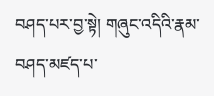བཤད་པར་བྱ་སྟེ། གཞུང་འདིའི་རྣམ་བཤད་མཛད་པ་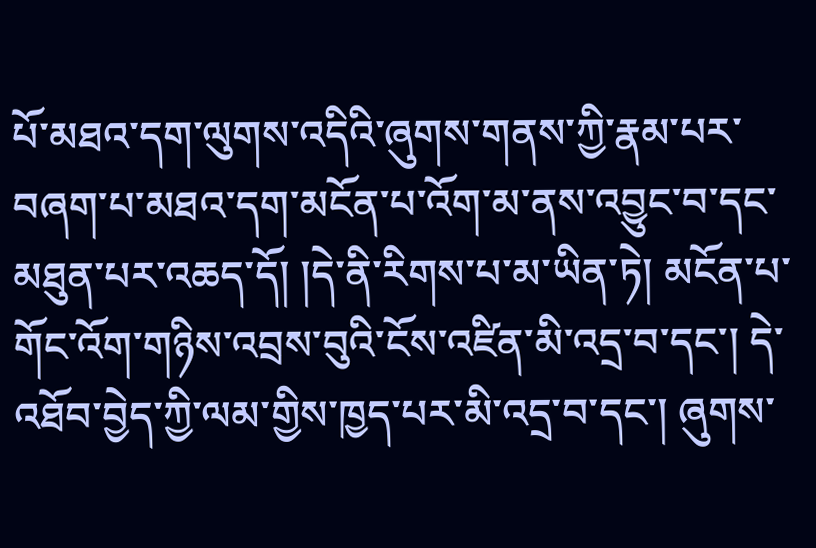པོ་མཐའ་དག་ལུགས་འདིའི་ཞུགས་གནས་ཀྱི་རྣམ་པར་བཞག་པ་མཐའ་དག་མངོན་པ་འོག་མ་ནས་འབྱུང་བ་དང་མཐུན་པར་འཆད་དོ། །དེ་ནི་རིགས་པ་མ་ཡིན་ཏེ། མངོན་པ་གོང་འོག་གཉིས་འབྲས་བུའི་ངོས་འཛིན་མི་འདྲ་བ་དང་། དེ་འཐོབ་བྱེད་ཀྱི་ལམ་གྱིས་ཁྱད་པར་མི་འདྲ་བ་དང་། ཞུགས་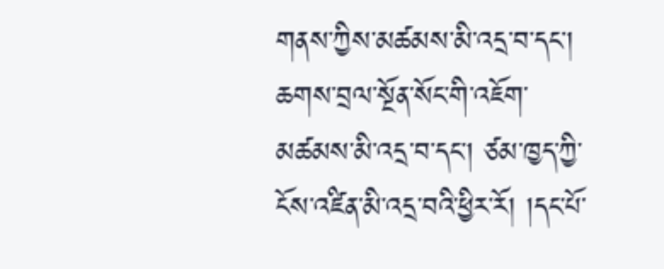གནས་ཀྱིས་མཚམས་མི་འདྲ་བ་དང་། ཆགས་བྲལ་སྔོན་སོང་གི་འཇོག་མཚམས་མི་འདྲ་བ་དང་། ཙམ་ཁྱད་ཀྱི་ངོས་འཛིན་མི་འདྲ་བའི་ཕྱིར་རོ། །དང་པོ་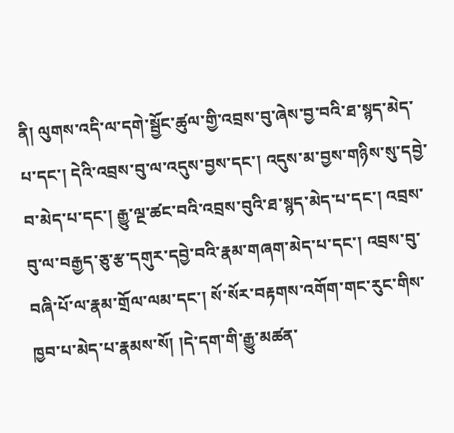ནི། ལུགས་འདི་ལ་དགེ་སྦྱོང་ཚུལ་གྱི་འབྲས་བུ་ཞེས་བྱ་བའི་ཐ་སྙད་མེད་པ་དང་། དེའི་འབྲས་བུ་ལ་འདུས་བྱས་དང་། འདུས་མ་བྱས་གཉིས་སུ་དབྱེ་བ་མེད་པ་དང་། རྒྱུ་ལྔ་ཚང་བའི་འབྲས་བུའི་ཐ་སྙད་མེད་པ་དང་། འབྲས་བུ་ལ་བརྒྱད་ཅུ་རྩ་དགུར་དབྱེ་བའི་རྣམ་གཞག་མེད་པ་དང་། འབྲས་བུ་བཞི་པོ་ལ་རྣམ་གྲོལ་ལམ་དང་། སོ་སོར་བརྟགས་འགོག་གང་རུང་གིས་ཁྱབ་པ་མེད་པ་རྣམས་སོ། །དེ་དག་གི་རྒྱུ་མཚན་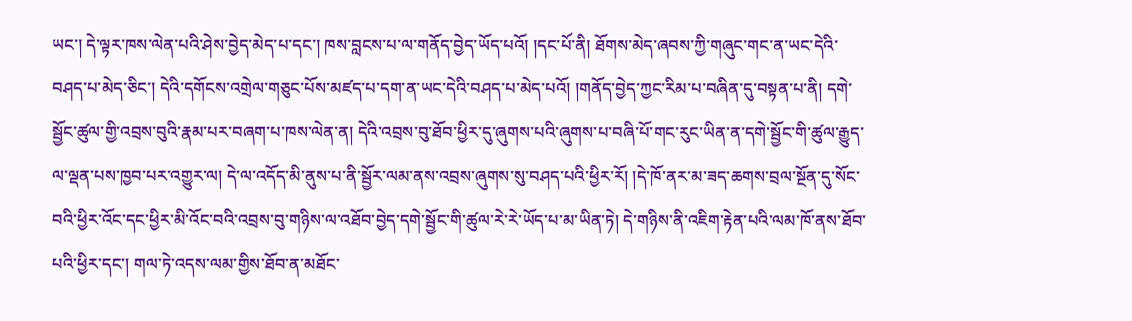ཡང་། དེ་ལྟར་ཁས་ལེན་པའི་ཤེས་བྱེད་མེད་པ་དང་། ཁས་བླངས་པ་ལ་གནོད་བྱེད་ཡོད་པའོ། །དང་པོ་ནི། ཐོགས་མེད་ཞབས་ཀྱི་གཞུང་གང་ན་ཡང་དེའི་བཤད་པ་མེད་ཅིང་། དེའི་དགོངས་འགྲེལ་གཅུང་པོས་མཛད་པ་དག་ན་ཡང་དེའི་བཤད་པ་མེད་པའོ། །གནོད་བྱེད་ཀྱང་རིམ་པ་བཞིན་དུ་བསྟན་པ་ནི། དགེ་སྦྱོང་ཚུལ་གྱི་འབྲས་བུའི་རྣམ་པར་བཞག་པ་ཁས་ལེན་ན། དེའི་འབྲས་བུ་ཐོབ་ཕྱིར་དུ་ཞུགས་པའི་ཞུགས་པ་བཞི་པོ་གང་རུང་ཡིན་ན་དགེ་སྦྱོང་གི་ཚུལ་རྒྱུད་ལ་ལྡན་པས་ཁྱབ་པར་འགྱུར་ལ། དེ་ལ་འདོད་མི་ནུས་པ་ནི་སྦྱོར་ལམ་ནས་འབྲས་ཞུགས་སུ་བཤད་པའི་ཕྱིར་རོ། །དེ་ཁོ་ནར་མ་ཟད་ཆགས་བྲལ་སྔོན་དུ་སོང་བའི་ཕྱིར་འོང་དང་ཕྱིར་མི་འོང་བའི་འབྲས་བུ་གཉིས་ལ་འཐོབ་བྱེད་དགེ་སྦྱོང་གི་ཚུལ་རེ་རེ་ཡོད་པ་མ་ཡིན་ཏེ། དེ་གཉིས་ནི་འཇིག་རྟེན་པའི་ལམ་ཁོ་ནས་ཐོབ་པའི་ཕྱིར་དང་། གལ་ཏེ་འདས་ལམ་གྱིས་ཐོབ་ན་མཐོང་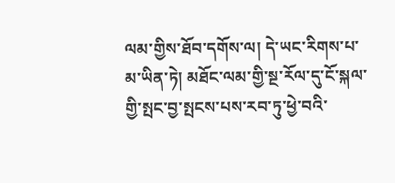ལམ་གྱིས་ཐོབ་དགོས་ལ། དེ་ཡང་རིགས་པ་མ་ཡིན་ཏེ། མཐོང་ལམ་གྱི་སྔ་རོལ་དུ་ངོ་སྐལ་གྱི་སྤང་བྱ་སྤངས་པས་རབ་ཏུ་ཕྱེ་བའི་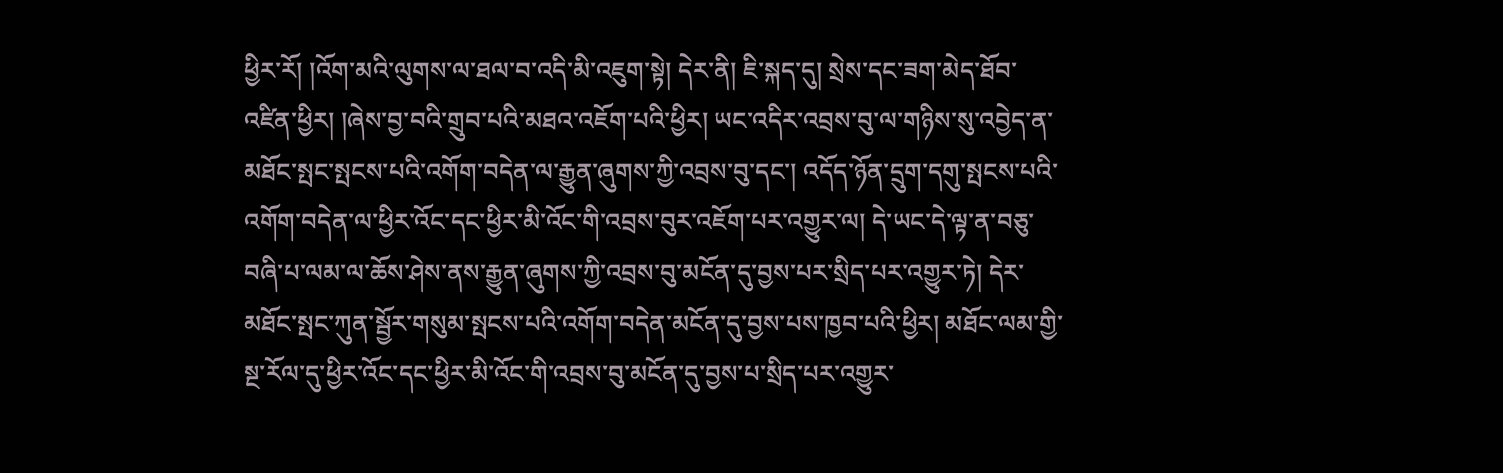ཕྱིར་རོ། །འོག་མའི་ལུགས་ལ་ཐལ་བ་འདི་མི་འཇུག་སྟེ། དེར་ནི། ཇི་སྐད་དུ། སྲེས་དང་ཟག་མེད་ཐོབ་འཛིན་ཕྱིར། །ཞེས་བྱ་བའི་གྲུབ་པའི་མཐའ་འཇོག་པའི་ཕྱིར། ཡང་འདིར་འབྲས་བུ་ལ་གཉིས་སུ་འབྱེད་ན་མཐོང་སྤང་སྤངས་པའི་འགོག་བདེན་ལ་རྒྱུན་ཞུགས་ཀྱི་འབྲས་བུ་དང་། འདོད་ཉོན་དྲུག་དགུ་སྤངས་པའི་འགོག་བདེན་ལ་ཕྱིར་འོང་དང་ཕྱིར་མི་འོང་གི་འབྲས་བུར་འཇོག་པར་འགྱུར་ལ། དེ་ཡང་དེ་ལྟ་ན་བཅུ་བཞི་པ་ལམ་ལ་ཆོས་ཤེས་ནས་རྒྱུན་ཞུགས་ཀྱི་འབྲས་བུ་མངོན་དུ་བྱས་པར་སྲིད་པར་འགྱུར་ཏེ། དེར་མཐོང་སྤང་ཀུན་སྦྱོར་གསུམ་སྤངས་པའི་འགོག་བདེན་མངོན་དུ་བྱས་པས་ཁྱབ་པའི་ཕྱིར། མཐོང་ལམ་གྱི་སྔ་རོལ་དུ་ཕྱིར་འོང་དང་ཕྱིར་མི་འོང་གི་འབྲས་བུ་མངོན་དུ་བྱས་པ་སྲིད་པར་འགྱུར་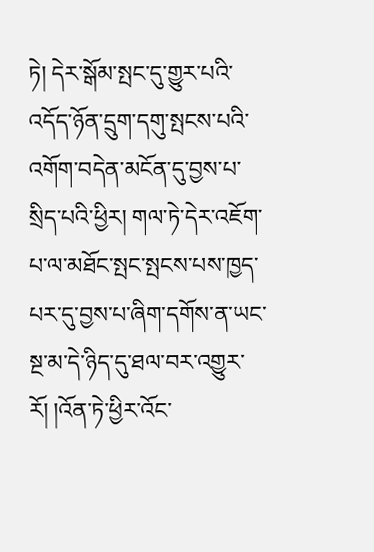ཏེ། དེར་སྒོམ་སྤང་དུ་གྱུར་པའི་འདོད་ཉོན་དྲུག་དགུ་སྤངས་པའི་འགོག་བདེན་མངོན་དུ་བྱས་པ་སྲིད་པའི་ཕྱིར། གལ་ཏེ་དེར་འཇོག་པ་ལ་མཐོང་སྤང་སྤངས་པས་ཁྱད་པར་དུ་བྱས་པ་ཞིག་དགོས་ན་ཡང་སྔ་མ་དེ་ཉིད་དུ་ཐལ་བར་འགྱུར་རོ། །འོན་ཏེ་ཕྱིར་འོང་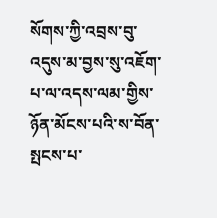སོགས་ཀྱི་འབྲས་བུ་འདུས་མ་བྱས་སུ་འཇོག་པ་ལ་འདས་ལམ་གྱིས་ཉོན་མོངས་པའི་ས་བོན་སྤངས་པ་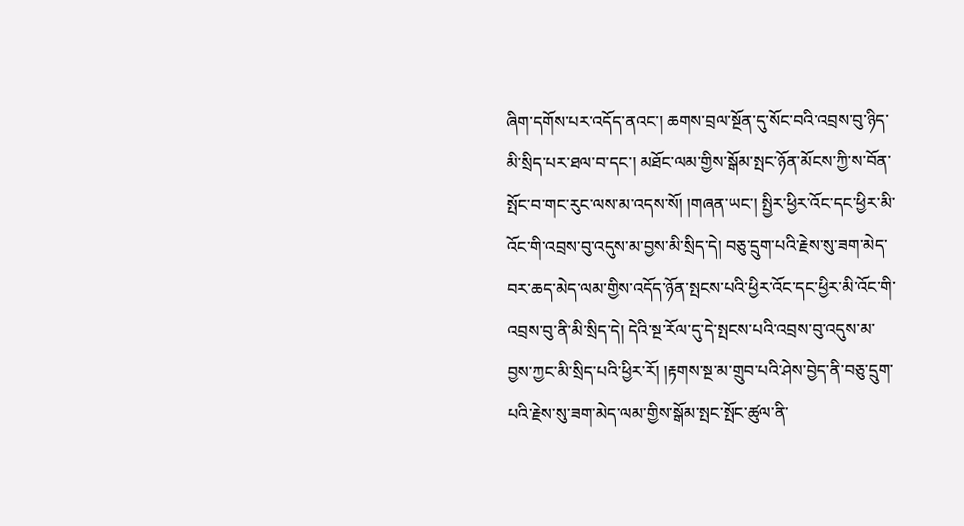ཞིག་དགོས་པར་འདོད་ནའང་། ཆགས་བྲལ་སྔོན་དུ་སོང་བའི་འབྲས་བུ་ཉིད་མི་སྲིད་པར་ཐལ་བ་དང་། མཐོང་ལམ་གྱིས་སྒོམ་སྤང་ཉོན་མོངས་ཀྱི་ས་བོན་སྤོང་བ་གང་རུང་ལས་མ་འདས་སོ། །གཞན་ཡང་། སྤྱིར་ཕྱིར་འོང་དང་ཕྱིར་མི་འོང་གི་འབྲས་བུ་འདུས་མ་བྱས་མི་སྲིད་དེ། བཅུ་དྲུག་པའི་རྗེས་སུ་ཟག་མེད་བར་ཆད་མེད་ལམ་གྱིས་འདོད་ཉོན་སྤངས་པའི་ཕྱིར་འོང་དང་ཕྱིར་མི་འོང་གི་འབྲས་བུ་ནི་མི་སྲིད་དེ། དེའི་སྔ་རོལ་དུ་དེ་སྤངས་པའི་འབྲས་བུ་འདུས་མ་བྱས་ཀྱང་མི་སྲིད་པའི་ཕྱིར་རོ། །རྟགས་སྔ་མ་གྲུབ་པའི་ཤེས་བྱེད་ནི་བཅུ་དྲུག་པའི་རྗེས་སུ་ཟག་མེད་ལམ་གྱིས་སྒོམ་སྤང་སྤོང་ཚུལ་ནི་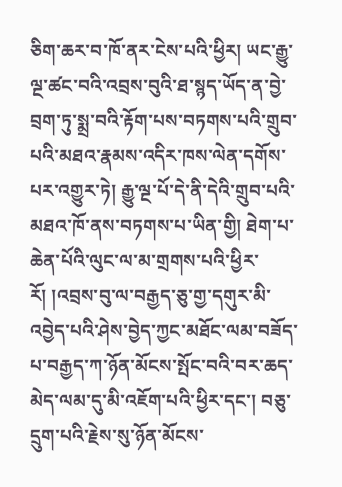ཅིག་ཆར་བ་ཁོ་ནར་ངེས་པའི་ཕྱིར། ཡང་རྒྱུ་ལྔ་ཚང་བའི་འབྲས་བུའི་ཐ་སྙད་ཡོད་ན་བྱེ་བྲག་ཏུ་སྨྲ་བའི་རྟོག་པས་བཏགས་པའི་གྲུབ་པའི་མཐའ་རྣམས་འདིར་ཁས་ལེན་དགོས་པར་འགྱུར་ཏེ། རྒྱུ་ལྔ་པོ་དེ་ནི་དེའི་གྲུབ་པའི་མཐའ་ཁོ་ནས་བཏགས་པ་ཡིན་གྱི། ཐེག་པ་ཆེན་པོའི་ལུང་ལ་མ་གྲགས་པའི་ཕྱིར་རོ། །འབྲས་བུ་ལ་བརྒྱད་ཅུ་གྱ་དགུར་མི་འབྱེད་པའི་ཤེས་བྱེད་ཀྱང་མཐོང་ལམ་བཟོད་པ་བརྒྱད་ཀ་ཉོན་མོངས་སྤོང་བའི་བར་ཆད་མེད་ལམ་དུ་མི་འཇོག་པའི་ཕྱིར་དང་། བཅུ་དྲུག་པའི་རྗེས་སུ་ཉོན་མོངས་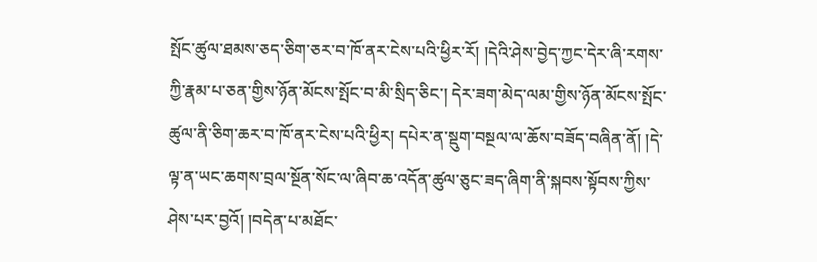སྤོང་ཚུལ་ཐམས་ཅད་ཅིག་ཅར་བ་ཁོ་ནར་ངེས་པའི་ཕྱིར་རོ། །དེའི་ཤེས་བྱེད་ཀྱང་དེར་ཞི་རགས་ཀྱི་རྣམ་པ་ཅན་གྱིས་ཉོན་མོངས་སྤོང་བ་མི་སྲིད་ཅིང་། དེར་ཟག་མེད་ལམ་གྱིས་ཉོན་མོངས་སྤོང་ཚུལ་ནི་ཅིག་ཆར་བ་ཁོ་ནར་ངེས་པའི་ཕྱིར། དཔེར་ན་སྡུག་བསྔལ་ལ་ཆོས་བཟོད་བཞིན་ནོ། །དེ་ལྟ་ན་ཡང་ཆགས་བྲལ་སྔོན་སོང་ལ་ཞིབ་ཆ་འདོན་ཚུལ་ཅུང་ཟད་ཞིག་ནི་སྐབས་སྟོབས་ཀྱིས་ཤེས་པར་བྱའོ། །བདེན་པ་མཐོང་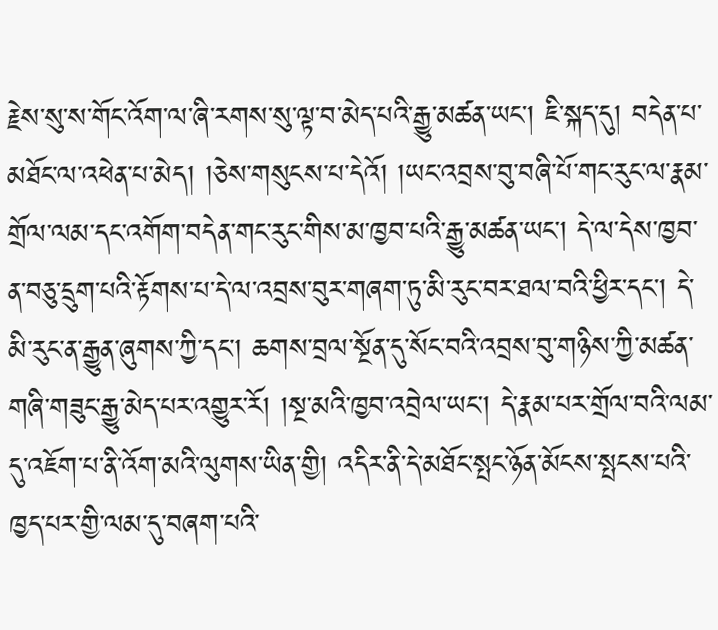རྗེས་སུ་ས་གོང་འོག་ལ་ཞི་རགས་སུ་ལྟ་བ་མེད་པའི་རྒྱུ་མཚན་ཡང་། ཇི་སྐད་དུ། བདེན་པ་མཐོང་ལ་འཕེན་པ་མེད། །ཅེས་གསུངས་པ་དེའོ། །ཡང་འབྲས་བུ་བཞི་པོ་གང་རུང་ལ་རྣམ་གྲོལ་ལམ་དང་འགོག་བདེན་གང་རུང་གིས་མ་ཁྱབ་པའི་རྒྱུ་མཚན་ཡང་། དེ་ལ་དེས་ཁྱབ་ན་བཅུ་དྲུག་པའི་རྟོགས་པ་དེ་ལ་འབྲས་བུར་གཞག་ཏུ་མི་རུང་བར་ཐལ་བའི་ཕྱིར་དང་། དེ་མི་རུང་ན་རྒྱུན་ཞུགས་ཀྱི་དང་། ཆགས་བྲལ་སྔོན་དུ་སོང་བའི་འབྲས་བུ་གཉིས་ཀྱི་མཚན་གཞི་གཟུང་རྒྱུ་མེད་པར་འགྱུར་རོ། །སྔ་མའི་ཁྱབ་འབྲེལ་ཡང་། དེ་རྣམ་པར་གྲོལ་བའི་ལམ་དུ་འཇོག་པ་ནི་འོག་མའི་ལུགས་ཡིན་གྱི། འདིར་ནི་དེ་མཐོང་སྤང་ཉོན་མོངས་སྤངས་པའི་ཁྱད་པར་གྱི་ལམ་དུ་བཞག་པའི་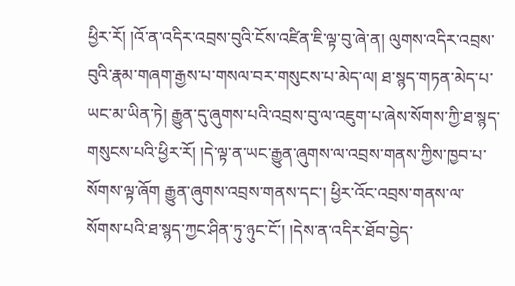ཕྱིར་རོ། །འོ་ན་འདིར་འབྲས་བུའི་ངོས་འཛིན་ཇི་ལྟ་བུ་ཞེ་ན། ལུགས་འདིར་འབྲས་བུའི་རྣམ་གཞག་རྒྱས་པ་གསལ་བར་གསུངས་པ་མེད་ལ། ཐ་སྙད་གཏན་མེད་པ་ཡང་མ་ཡིན་ཏེ། རྒྱུན་དུ་ཞུགས་པའི་འབྲས་བུ་ལ་འཇུག་པ་ཞེས་སོགས་ཀྱི་ཐ་སྙད་གསུངས་པའི་ཕྱིར་རོ། །དེ་ལྟ་ན་ཡང་རྒྱུན་ཞུགས་ལ་འབྲས་གནས་ཀྱིས་ཁྱབ་པ་སོགས་ལྟ་ཞོག རྒྱུན་ཞུགས་འབྲས་གནས་དང་། ཕྱིར་འོང་འབྲས་གནས་ལ་སོགས་པའི་ཐ་སྙད་ཀྱང་ཤིན་ཏུ་ཉུང་ངོ་། །དེས་ན་འདིར་ཐོབ་བྱེད་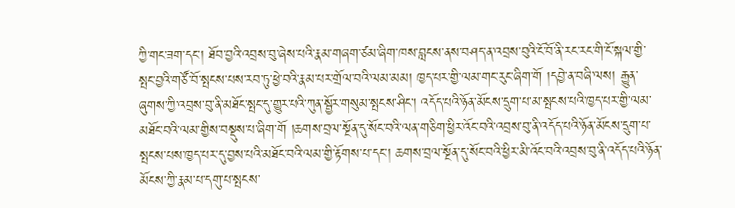ཀྱི་གང་ཟག་དང་། ཐོབ་བྱའི་འབྲས་བུ་ཞེས་པའི་རྣམ་གཞག་ཙམ་ཞིག་ཁས་བླངས་ནས་བཤད་ན་འབྲས་བུའི་ངོ་བོ་ནི་རང་རང་གི་ངོ་སྐལ་གྱི་སྤང་བྱའི་གཙོ་བོ་སྤངས་པས་རབ་ཏུ་ཕྱེ་བའི་རྣམ་པར་གྲོལ་བའི་ལམ་མམ། ཁྱད་པར་གྱི་ལམ་གང་རུང་ཞིག་གོ །དབྱེ་ན་བཞི་ལས། རྒྱུན་ཞུགས་ཀྱི་འབྲས་བུ་ནི་མཐོང་སྤང་དུ་གྱུར་པའི་ཀུན་སྦྱོར་གསུམ་སྤངས་ཤིང་། འདོད་པའི་ཉོན་མོངས་དྲུག་པ་མ་སྤངས་པའི་ཁྱད་པར་གྱི་ལམ་མཐོང་བའི་ལམ་གྱིས་བསྡུས་པ་ཞིག་གོ །ཆགས་བྲལ་སྔོན་དུ་སོང་བའི་ལན་གཅིག་ཕྱིར་འོང་བའི་འབྲས་བུ་ནི་འདོད་པའི་ཉོན་མོངས་དྲུག་པ་སྤངས་པས་ཁྱད་པར་དུ་བྱས་པའི་མཐོང་བའི་ལམ་གྱི་རྟོགས་པ་དང་། ཆགས་བྲལ་སྔོན་དུ་སོང་བའི་ཕྱིར་མི་འོང་བའི་འབྲས་བུ་ནི་འདོད་པའི་ཉོན་མོངས་ཀྱི་རྣམ་པ་དགུ་པ་སྤངས་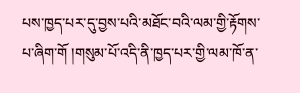པས་ཁྱད་པར་དུ་བྱས་པའི་མཐོང་བའི་ལམ་གྱི་རྟོགས་པ་ཞིག་གོ །གསུམ་པོ་འདི་ནི་ཁྱད་པར་གྱི་ལམ་ཁོ་ན་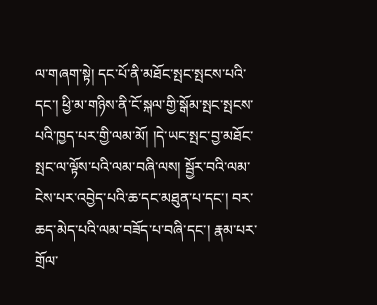ལ་གཞག་སྟེ། དང་པོ་ནི་མཐོང་སྤང་སྤངས་པའི་དང་། ཕྱི་མ་གཉིས་ནི་ངོ་སྐལ་གྱི་སྒོམ་སྤང་སྤངས་པའི་ཁྱད་པར་གྱི་ལམ་མོ། །དེ་ཡང་སྤང་བྱ་མཐོང་སྤང་ལ་ལྟོས་པའི་ལམ་བཞི་ལས། སྦྱོར་བའི་ལམ་ངེས་པར་འབྱེད་པའི་ཆ་དང་མཐུན་པ་དང་། བར་ཆད་མེད་པའི་ལམ་བཟོད་པ་བཞི་དང་། རྣམ་པར་གྲོལ་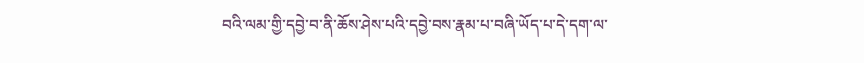བའི་ལམ་གྱི་དབྱེ་བ་ནི་ཆོས་ཤེས་པའི་དབྱེ་བས་རྣམ་པ་བཞི་ཡོད་པ་དེ་དག་ལ་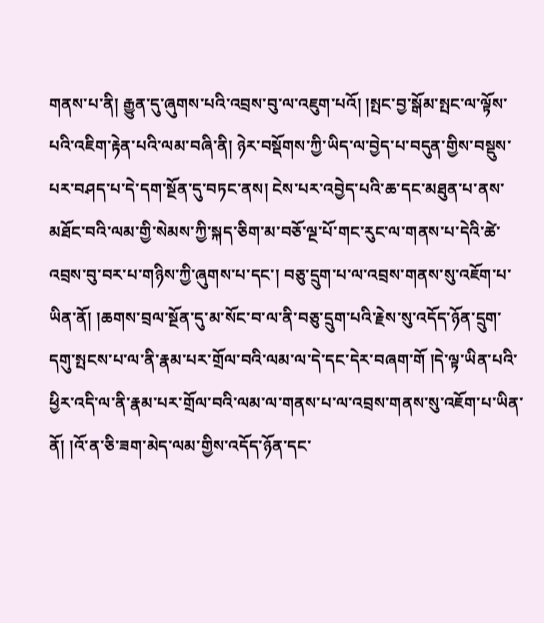གནས་པ་ནི། རྒྱུན་དུ་ཞུགས་པའི་འབྲས་བུ་ལ་འཇུག་པའོ། །སྤང་བྱ་སྒོམ་སྤང་ལ་ལྟོས་པའི་འཇིག་རྟེན་པའི་ལམ་བཞི་ནི། ཉེར་བསྡོགས་ཀྱི་ཡིད་ལ་བྱེད་པ་བདུན་གྱིས་བསྡུས་པར་བཤད་པ་དེ་དག་སྔོན་དུ་བཏང་ནས། ངེས་པར་འབྱེད་པའི་ཆ་དང་མཐུན་པ་ནས་མཐོང་བའི་ལམ་གྱི་སེམས་ཀྱི་སྐད་ཅིག་མ་བཅོ་ལྔ་པོ་གང་རུང་ལ་གནས་པ་དེའི་ཚེ་འབྲས་བུ་བར་པ་གཉིས་ཀྱི་ཞུགས་པ་དང་། བཅུ་དྲུག་པ་ལ་འབྲས་གནས་སུ་འཇོག་པ་ཡིན་ནོ། །ཆགས་བྲལ་སྔོན་དུ་མ་སོང་བ་ལ་ནི་བཅུ་དྲུག་པའི་རྗེས་སུ་འདོད་ཉོན་དྲུག་དགུ་སྤངས་པ་ལ་ནི་རྣམ་པར་གྲོལ་བའི་ལམ་ལ་དེ་དང་དེར་བཞག་གོ །དེ་ལྟ་ཡིན་པའི་ཕྱིར་འདི་ལ་ནི་རྣམ་པར་གྲོལ་བའི་ལམ་ལ་གནས་པ་ལ་འབྲས་གནས་སུ་འཇོག་པ་ཡིན་ནོ། །འོ་ན་ཅི་ཟག་མེད་ལམ་གྱིས་འདོད་ཉོན་དང་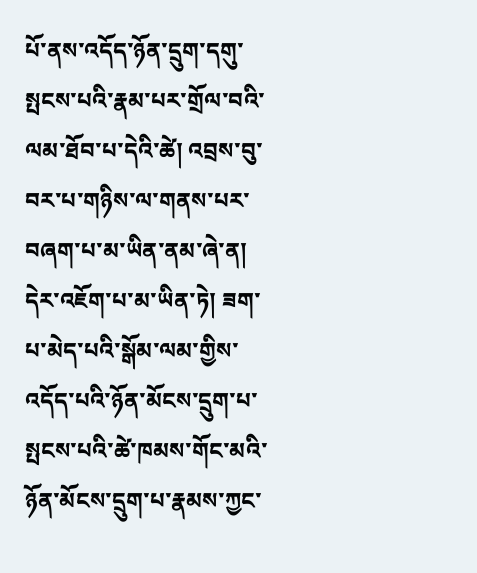པོ་ནས་འདོད་ཉོན་དྲུག་དགུ་སྤངས་པའི་རྣམ་པར་གྲོལ་བའི་ལམ་ཐོབ་པ་དེའི་ཚེ། འབྲས་བུ་བར་པ་གཉིས་ལ་གནས་པར་བཞག་པ་མ་ཡིན་ནམ་ཞེ་ན། དེར་འཇོག་པ་མ་ཡིན་ཏེ། ཟག་པ་མེད་པའི་སྒོམ་ལམ་གྱིས་འདོད་པའི་ཉོན་མོངས་དྲུག་པ་སྤངས་པའི་ཚེ་ཁམས་གོང་མའི་ཉོན་མོངས་དྲུག་པ་རྣམས་ཀྱང་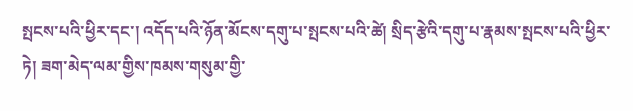སྤངས་པའི་ཕྱིར་དང་། འདོད་པའི་ཉོན་མོངས་དགུ་པ་སྤངས་པའི་ཚེ། སྲིད་རྩེའི་དགུ་པ་རྣམས་སྤངས་པའི་ཕྱིར་ཏེ། ཟག་མེད་ལམ་གྱིས་ཁམས་གསུམ་གྱི་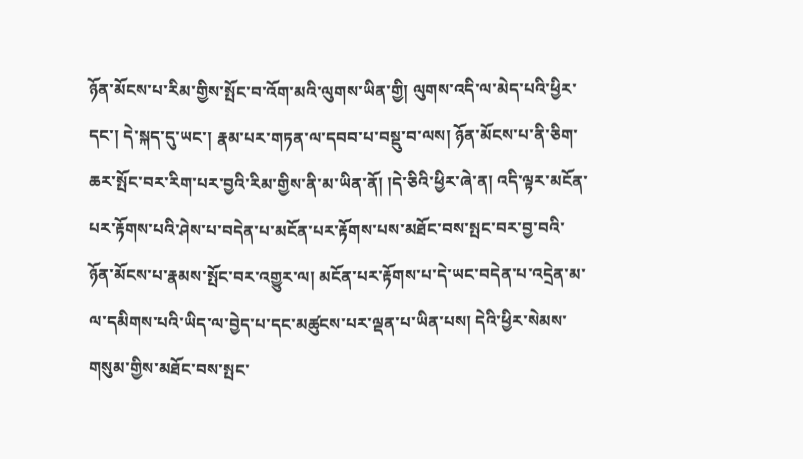ཉོན་མོངས་པ་རིམ་གྱིས་སྤོང་བ་འོག་མའི་ལུགས་ཡིན་གྱི། ལུགས་འདི་ལ་མེད་པའི་ཕྱིར་དང་། དེ་སྐད་དུ་ཡང་། རྣམ་པར་གཏན་ལ་དབབ་པ་བསྡུ་བ་ལས། ཉོན་མོངས་པ་ནི་ཅིག་ཆར་སྤོང་བར་རིག་པར་བྱའི་རིམ་གྱིས་ནི་མ་ཡིན་ནོ། །དེ་ཅིའི་ཕྱིར་ཞེ་ན། འདི་ལྟར་མངོན་པར་རྟོགས་པའི་ཤེས་པ་བདེན་པ་མངོན་པར་རྟོགས་པས་མཐོང་བས་སྤང་བར་བྱ་བའི་ཉོན་མོངས་པ་རྣམས་སྤོང་བར་འགྱུར་ལ། མངོན་པར་རྟོགས་པ་དེ་ཡང་བདེན་པ་འདྲེན་མ་ལ་དམིགས་པའི་ཡིད་ལ་བྱེད་པ་དང་མཚུངས་པར་ལྡན་པ་ཡིན་པས། དེའི་ཕྱིར་སེམས་གསུམ་གྱིས་མཐོང་བས་སྤང་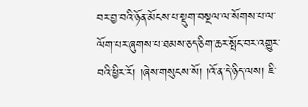བར་བྱ་བའི་ཉོན་མོངས་པ་སྡུག་བསྔལ་ལ་སོགས་པ་ལ་ལོག་པར་ཞུགས་པ་ཐམས་ཅད་ཅིག་ཆར་སྤོང་བར་འགྱུར་བའི་ཕྱིར་རོ། །ཞེས་གསུངས་སོ། །འོ་ན་དེ་ཉིད་ལས། ཇི་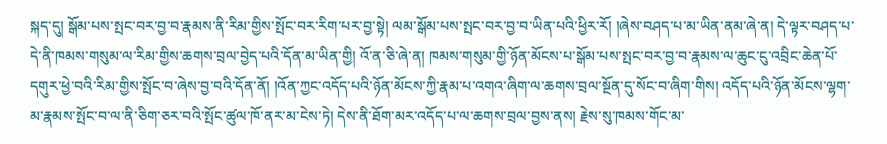སྐད་དུ། སྒོམ་པས་སྤང་བར་བྱ་བ་རྣམས་ནི་རིམ་གྱིས་སྤོང་བར་རིག་པར་བྱ་སྟེ། ལམ་སྒོམ་པས་སྤང་བར་བྱ་བ་ཡིན་པའི་ཕྱིར་རོ། །ཞེས་བཤད་པ་མ་ཡིན་ནམ་ཞེ་ན། དེ་ལྟར་བཤད་པ་དེ་ནི་ཁམས་གསུམ་ལ་རིམ་གྱིས་ཆགས་བྲལ་བྱེད་པའི་དོན་མ་ཡིན་གྱི། འོ་ན་ཅི་ཞེ་ན། ཁམས་གསུམ་གྱི་ཉོན་མོངས་པ་སྒོམ་པས་སྤང་བར་བྱ་བ་རྣམས་ལ་ཆུང་ངུ་འབྲིང་ཆེན་པོ་དགུར་ཕྱེ་བའི་རིམ་གྱིས་སྤོང་བ་ཞེས་བྱ་བའི་དོན་ནོ། །འོན་ཀྱང་འདོད་པའི་ཉོན་མོངས་ཀྱི་རྣམ་པ་འགའ་ཞིག་ལ་ཆགས་བྲལ་སྔོན་དུ་སོང་བ་ཞིག་གིས། འདོད་པའི་ཉོན་མོངས་ལྷག་མ་རྣམས་སྤོང་བ་ལ་ནི་ཅིག་ཅར་བའི་སྤོང་ཚུལ་ཁོ་ནར་མ་ངེས་ཏེ། དེས་ནི་ཐོག་མར་འདོད་པ་ལ་ཆགས་བྲལ་བྱས་ནས། རྗེས་སུ་ཁམས་གོང་མ་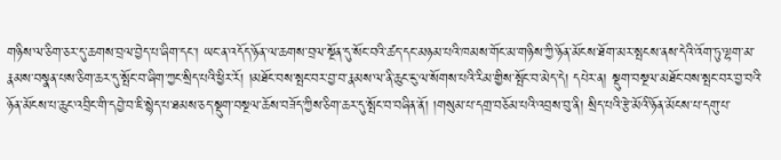གཉིས་ལ་ཅིག་ཅར་དུ་ཆགས་བྲལ་བྱེད་པ་ཞིག་དང་། ཡང་ན་འདོད་ཉོན་ལ་ཆགས་བྲལ་སྔོན་དུ་སོང་བའི་ཚད་དང་མཉམ་པའི་ཁམས་གོང་མ་གཉིས་ཀྱི་ཉོན་མོངས་ཐོག་མར་སྤངས་ནས་དེའི་འོག་ཏུ་ལྷག་མ་རྣམས་བསྣན་པས་ཅིག་ཆར་དུ་སྤོང་བ་ཞིག་ཀྱང་སྲིད་པའི་ཕྱིར་རོ། །མཐོང་བས་སྤང་བར་བྱ་བ་རྣམས་ལ་ནི་ཆུང་ངུ་ལ་སོགས་པའི་རིམ་གྱིས་སྤོང་བ་མེད་དེ། དཔེར་ན། སྡུག་བསྔལ་མཐོང་བས་སྤང་བར་བྱ་བའི་ཉོན་མོངས་པ་ཆུང་འབྲིང་གི་དབྱེ་བ་ཇི་སྙེད་པ་ཐམས་ཅད་སྡུག་བསྔལ་ཆོས་བཟོད་ཀྱིས་ཅིག་ཆར་དུ་སྤོང་བ་བཞིན་ནོ། །གསུམ་པ་དགྲ་བཅོམ་པའི་འབྲས་བུ་ནི། སྲིད་པའི་རྩེ་མོའི་ཉོན་མོངས་པ་དགུ་པ་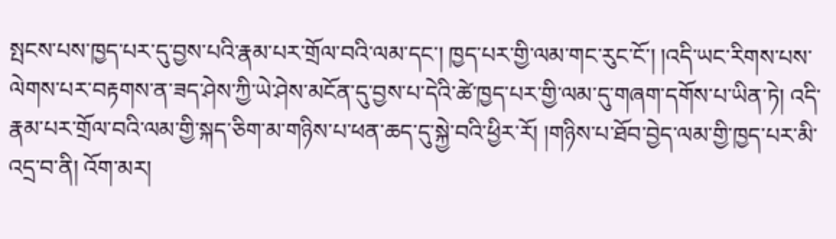སྤངས་པས་ཁྱད་པར་དུ་བྱས་པའི་རྣམ་པར་གྲོལ་བའི་ལམ་དང་། ཁྱད་པར་གྱི་ལམ་གང་རུང་ངོ་། །འདི་ཡང་རིགས་པས་ལེགས་པར་བརྟགས་ན་ཟད་ཤེས་ཀྱི་ཡེ་ཤེས་མངོན་དུ་བྱས་པ་དེའི་ཚེ་ཁྱད་པར་གྱི་ལམ་དུ་གཞག་དགོས་པ་ཡིན་ཏེ། འདི་རྣམ་པར་གྲོལ་བའི་ལམ་གྱི་སྐད་ཅིག་མ་གཉིས་པ་ཕན་ཆད་དུ་སྐྱེ་བའི་ཕྱིར་རོ། །གཉིས་པ་ཐོབ་བྱེད་ལམ་གྱི་ཁྱད་པར་མི་འདྲ་བ་ནི། འོག་མར།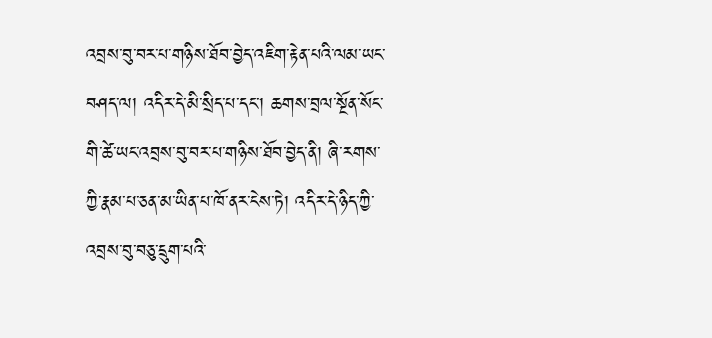འབྲས་བུ་བར་པ་གཉིས་ཐོབ་བྱེད་འཇིག་རྟེན་པའི་ལམ་ཡང་བཤད་ལ། འདིར་དེ་མི་སྲིད་པ་དང་། ཆགས་བྲལ་སྔོན་སོང་གི་ཚེ་ཡང་འབྲས་བུ་བར་པ་གཉིས་ཐོབ་བྱེད་ནི། ཞི་རགས་ཀྱི་རྣམ་པ་ཅན་མ་ཡིན་པ་ཁོ་ནར་ངེས་ཏེ། འདིར་དེ་ཉིད་ཀྱི་འབྲས་བུ་བཅུ་དྲུག་པའི་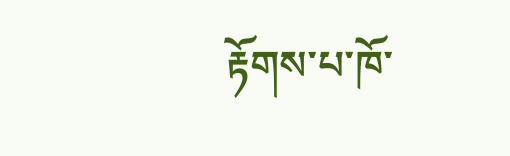རྟོགས་པ་ཁོ་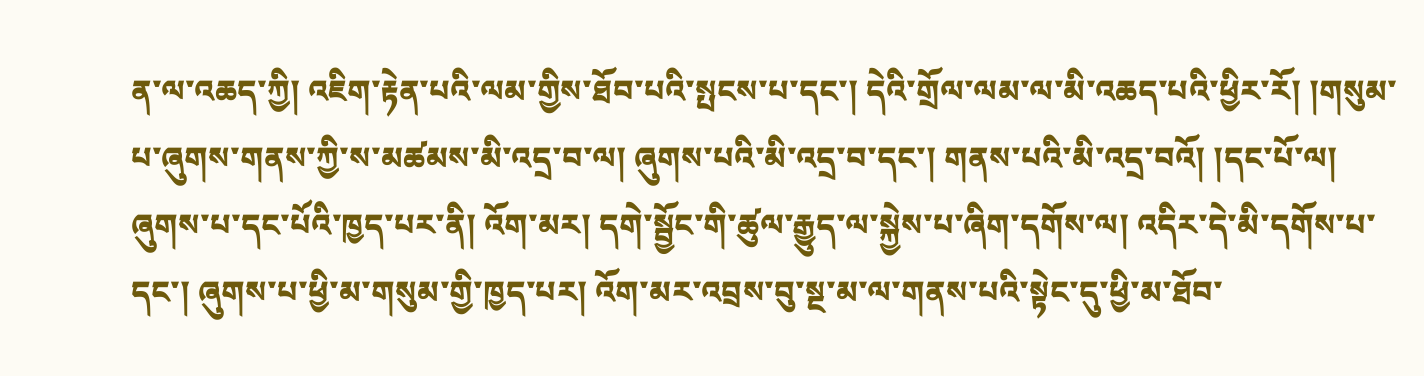ན་ལ་འཆད་ཀྱི། འཇིག་རྟེན་པའི་ལམ་གྱིས་ཐོབ་པའི་སྤངས་པ་དང་། དེའི་གྲོལ་ལམ་ལ་མི་འཆད་པའི་ཕྱིར་རོ། །གསུམ་པ་ཞུགས་གནས་ཀྱི་ས་མཚམས་མི་འདྲ་བ་ལ། ཞུགས་པའི་མི་འདྲ་བ་དང་། གནས་པའི་མི་འདྲ་བའོ། །དང་པོ་ལ། ཞུགས་པ་དང་པོའི་ཁྱད་པར་ནི། འོག་མར། དགེ་སྦྱོང་གི་ཚུལ་རྒྱུད་ལ་སྐྱེས་པ་ཞིག་དགོས་ལ། འདིར་དེ་མི་དགོས་པ་དང་། ཞུགས་པ་ཕྱི་མ་གསུམ་གྱི་ཁྱད་པར། འོག་མར་འབྲས་བུ་སྔ་མ་ལ་གནས་པའི་སྟེང་དུ་ཕྱི་མ་ཐོབ་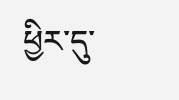ཕྱིར་དུ་